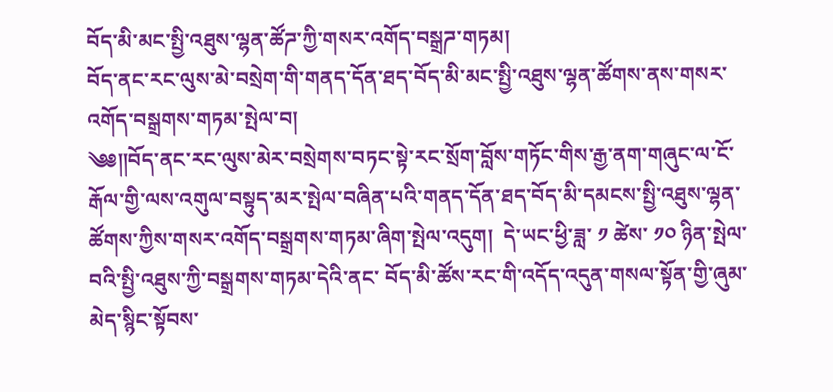བོད་མི་མང་སྤྱི་འཐུས་ལྷན་ཚོཌ་ཀྱི་གསར་འགོད་བསྒྲཌ་གཏམ།
བོད་ནང་རང་ལུས་མེ་བསྲེག་གི་གནད་དོན་ཐད་བོད་མི་མང་སྤྱི་འཐུས་ལྷན་ཚོགས་ནས་གསར་འགོད་བསྒྲགས་གཏམ་སྤེལ་བ།
༄༅༎བོད་ནང་རང་ལུས་མེར་བསྲེགས་བཏང་སྟེ་རང་སྲོག་བློས་གཏོང་གིས་རྒྱ་ནག་གཞུང་ལ་ངོ་རྒོལ་གྱི་ལས་འགུལ་བསྟུད་མར་སྤེལ་བཞིན་པའི་གནད་དོན་ཐད་བོད་མི་དམངས་སྤྱི་འཐུས་ལྷན་ཚོགས་ཀྱིས་གསར་འགོད་བསྒྲགས་གཏམ་ཞིག་སྤེལ་འདུག།  དེ་ཡང་ཕྱི་ཟླ་ ༡ ཚེས་ ༡༠ ཉིན་སྤེལ་བའི་སྤྱི་འཐུས་ཀྱི་བསྒྲགས་གཏམ་དེའི་ནང་ བོད་མི་ཚོས་རང་གི་འདོད་འདུན་གསལ་སྟོན་གྱི་ཞུམ་མེད་སྙིང་སྟོབས་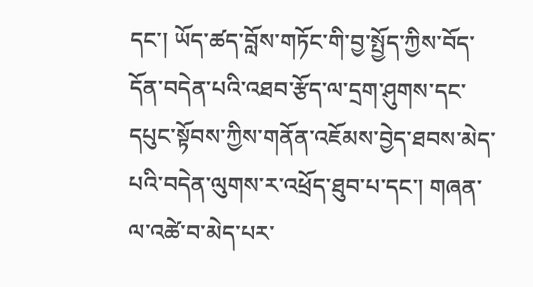དང་། ཡོད་ཚད་བློས་གཏོང་གི་བྱ་སྤྱོད་ཀྱིས་བོད་དོན་བདེན་པའི་འཐབ་རྩོད་ལ་དྲག་ཤུགས་དང་དཔུང་སྟོབས་ཀྱིས་གནོན་འཇོམས་བྱེད་ཐབས་མེད་པའི་བདེན་ལུགས་ར་འཕྲོད་ཐུབ་པ་དང་། གཞན་ལ་འཚེ་བ་མེད་པར་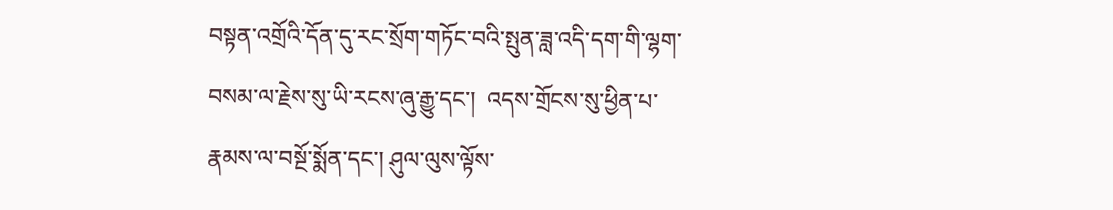བསྟན་འགྲོའི་དོན་དུ་རང་སྲོག་གཏོང་བའི་སྤུན་ཟླ་འདི་དག་གི་ལྷག་བསམ་ལ་རྗེས་སུ་ཡི་རངས་ཞུ་རྒྱུ་དང་།  འདས་གྲོངས་སུ་ཕྱིན་པ་རྣམས་ལ་བསྔོ་སྨོན་དང་། ཤུལ་ལུས་ལྟོས་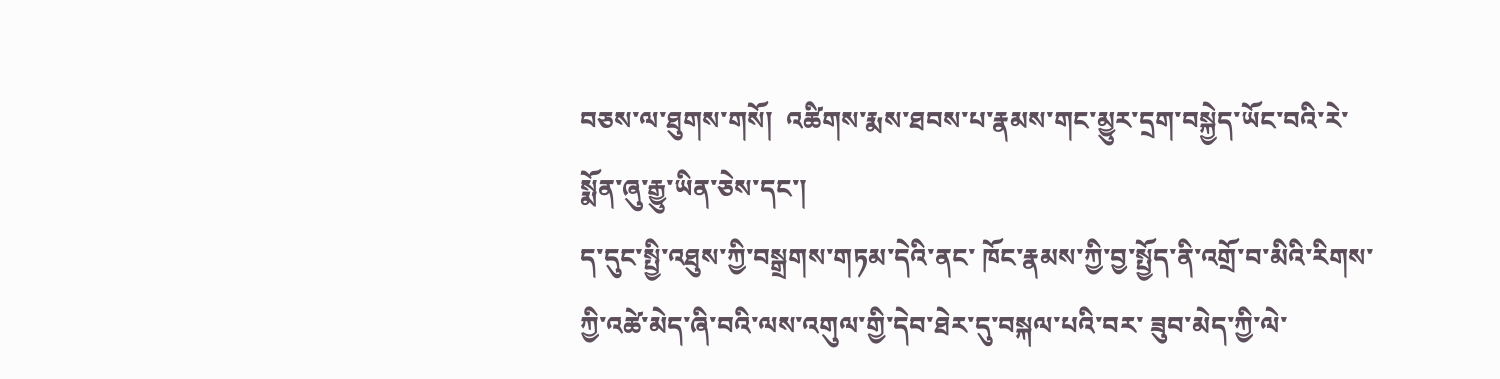བཅས་ལ་ཐུགས་གསོ།  འཚིགས་རྨས་ཐབས་པ་རྣམས་གང་མྱུར་དྲག་བསྐྱེད་ཡོང་བའི་རེ་སྨོན་ཞུ་རྒྱུ་ཡིན་ཅེས་དང་།
ད་དུང་སྤྱི་འཐུས་ཀྱི་བསྒྲགས་གཏམ་དེའི་ནང་ ཁོང་རྣམས་ཀྱི་བྱ་སྤྱོད་ནི་འགྲོ་བ་མིའི་རིགས་ཀྱི་འཚེ་མེད་ཞི་བའི་ལས་འགུལ་གྱི་དེབ་ཐེར་དུ་བསྐལ་པའི་བར་ ཟུབ་མེད་ཀྱི་ལེ་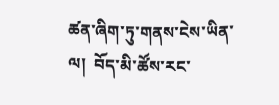ཚན་ཞིག་ཏུ་གནས་ངེས་ཡིན་ལ།  བོད་མི་ཚོས་རང་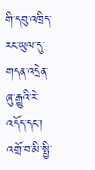གི་དབུ་འཁྲིད་རང་ཡུལ་དུ་གདན་འདྲེན་ཞུ་རྒྱུའི་རེ་འདོད་དང་། འགྲོ་བ་མི་སྤྱི་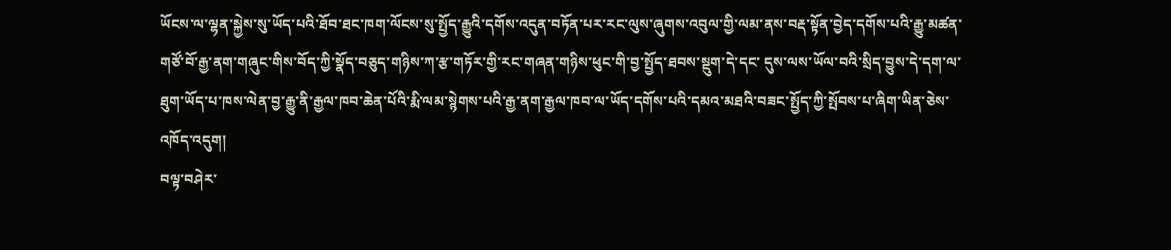ཡོངས་ལ་ལྷན་སྐྱེས་སུ་ཡོད་པའི་ཐོབ་ཐང་ཁག་ལོངས་སུ་སྤྱོད་རྒྱུའི་དགོས་འདུན་བཏོན་པར་རང་ལུས་ཞུགས་འབུལ་གྱི་ལམ་ནས་བརྡ་སྟོན་བྱེད་དགོས་པའི་རྒྱུ་མཚན་གཙོ་བོ་རྒྱ་ནག་གཞུང་གིས་བོད་ཀྱི་སྣོད་བཅུད་གཉིས་ཀ་རྩ་གཏོར་གྱི་རང་གཞན་གཉིས་ཕུང་གི་བྱ་སྤྱོད་ཐབས་སྡུག་དེ་དང་ དུས་ལས་ཡོལ་བའི་སྲིད་བྱུས་དེ་དག་ལ་ཐུག་ཡོད་པ་ཁས་ལེན་བྱ་རྒྱུ་ནི་རྒྱལ་ཁབ་ཆེན་པོའི་རྨི་ལམ་སྙེགས་པའི་རྒྱ་ནག་རྒྱལ་ཁབ་ལ་ཡོད་དགོས་པའི་དམའ་མཐའི་བཟང་སྤྱོད་ཀྱི་སྤོབས་པ་ཞིག་ཡིན་ཅེས་འཁོད་འདུག།
བལྟ་བཤེར་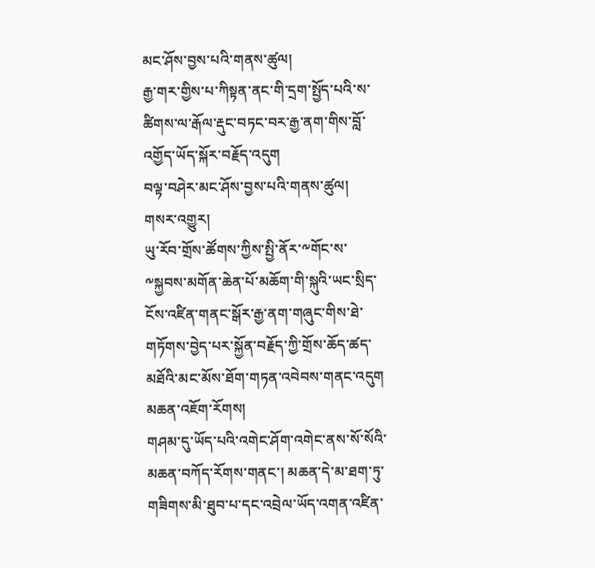མང་ཤོས་བྱས་པའི་གནས་ཚུལ།
རྒྱ་གར་གྱིས་པ་ཀིསྟན་ནང་གི་དྲག་སྤྱོད་པའི་ས་ཚིགས་ལ་རྒོལ་རྡུང་བཏང་བར་རྒྱ་ནག་གིས་བློ་འགྱོད་ཡོད་སྐོར་བརྗོད་འདུག
བལྟ་བཤེར་མང་ཤོས་བྱས་པའི་གནས་ཚུལ།
གསར་འགྱུར།
ཡུ་རོབ་གྲོས་ཚོགས་ཀྱིས་སྤྱི་ནོར་༸གོང་ས་༸སྐྱབས་མགོན་ཆེན་པོ་མཆོག་གི་སྐུའི་ཡང་སྲིད་ངོས་འཛིན་གནང་སྒོར་རྒྱ་ནག་གཞུང་གིས་ཐེ་གཏོགས་བྱེད་པར་སྐྱོན་བརྗོད་ཀྱི་གྲོས་ཆོད་ཚད་མཐོའི་མང་མོས་ཐོག་གཏན་འབེབས་གནང་འདུག
མཆན་འཇོག་རོགས།
གཤམ་དུ་ཡོད་པའི་འགེང་ཤོག་འགེང་ནས་སོ་སོའི་མཆན་བཀོད་རོགས་གནང་། མཆན་དེ་མ་ཐག་ཏུ་གཟིགས་མི་ཐུབ་པ་དང་འབྲེལ་ཡོད་འགན་འཛིན་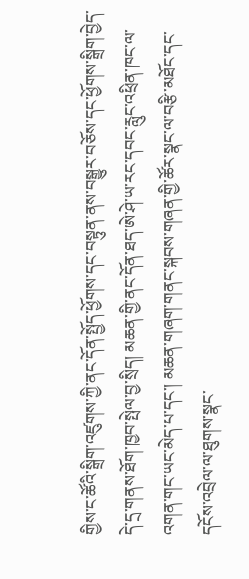གྱིས་ང་ཚོའི་སྒྲིག་འཛུགས་ཀྱི་ནང་དོན་སྤྱོད་ཕྱོགས་དང་བསྟུན་ནས་བསྒྱུར་བཅོས་དང་ཕྱོགས་སྒྲིག་བྱེད་དེ་དྲ་གནས་ཐོག་ཁྱབ་སྤེལ་བྱ་སྲིད། མཆན་གྱི་ནང་དོན་ཐད་ཨེ་ཤེ་ཡ་རང་དབང་རླུང་འཕྲིན་ཁང་ལ་འགན་གང་ཡང་མེད་པ་དང་། མཆན་གཞག་གནང་སྐབས་གཞན་གྱི་ཚོར་སྣང་ལ་བརྩི་མཐོང་དང་དངོས་འབྲེལ་ལ་ཐུགས་སྣང་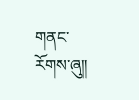གནང་རོགས་ཞུ༎